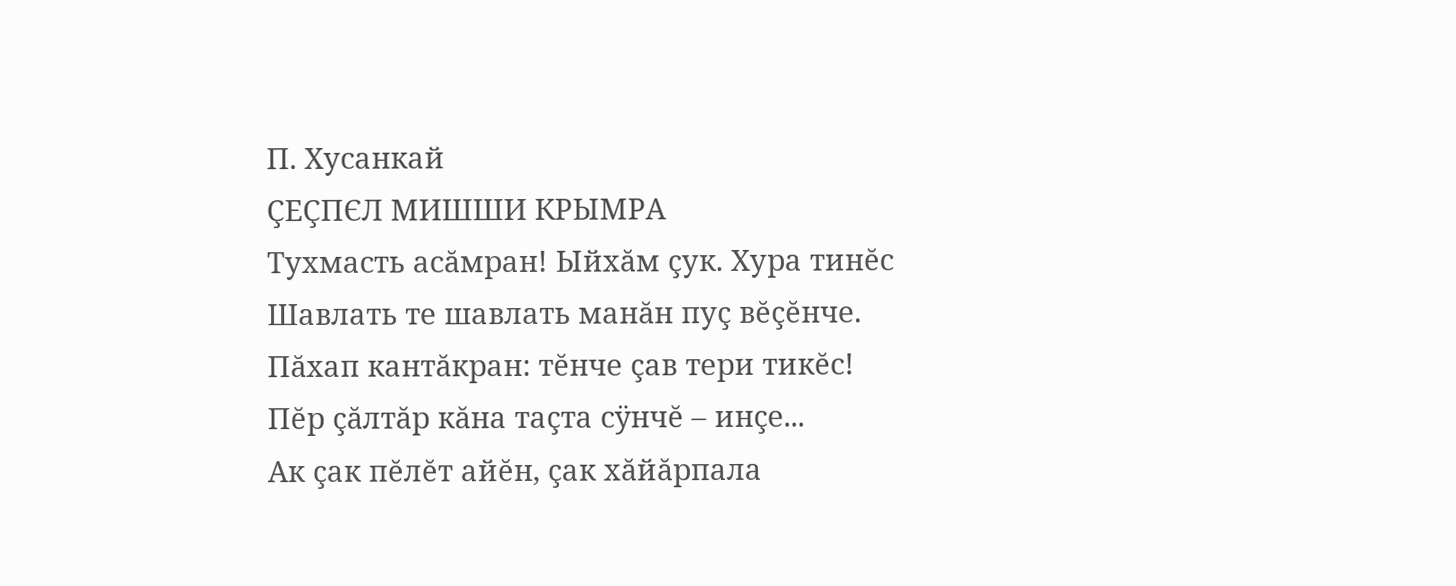П. Хусанкай
ÇЕÇПЄЛ МИШШИ КРЫМРА
Тухмасть асăмран! Ыйхăм çук. Хура тинĕс
Шавлать те шавлать манăн пуç вĕçĕнче.
Пăхап кантăкран: тĕнче çав тери тикĕс!
Пĕр çăлтăр кăна таçта сÿнчĕ – инçе...
Ак çак пĕлĕт айĕн, çак хăйăрпала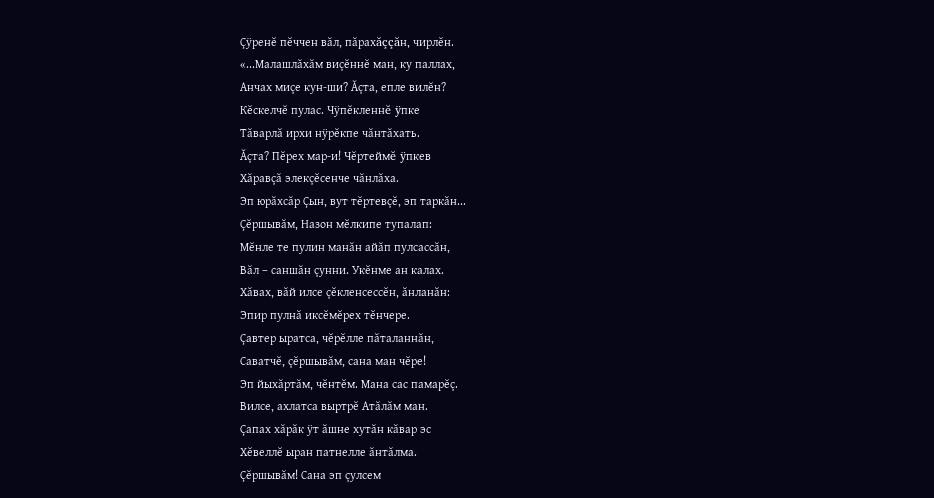Çÿренĕ пĕччен вăл, пăрахăççăн, чирлĕн.
«...Малашлăхăм виçĕннĕ ман, ку паллах,
Анчах миçе кун-ши? Ăçта, епле вилĕн?
Кĕскелчĕ пулас. Чÿпĕкленнĕ ÿпке
Тăварлă ирхи нÿрĕкпе чăнтăхать.
Ăçта? Пĕрех мар-и! Чĕртеймĕ ÿпкев
Хăравçă элекçĕсенче чăнлăха.
Эп юрăхсăр Çын, вут тĕртевçĕ, эп таркăн...
Çĕршывăм, Назон мĕлкипе тупалап:
Мĕнле те пулин манăн айăп пулсассăн,
Вăл – саншăн çунни. Укĕнме ан калах.
Хăвах, вăй илсе çĕкленсессĕн, ăнланăн:
Эпир пулнă иксĕмĕрех тĕнчере.
Çавтер ыратса, чĕрĕлле пăталаннăн,
Саватчĕ, çĕршывăм, сана ман чĕре!
Эп йыхăртăм, чĕнтĕм. Мана сас памарĕç.
Вилсе, ахлатса выртрĕ Атăлăм ман.
Çапах хăрăк ÿт ăшне хутăн кăвар эс
Хĕвеллĕ ыран патнелле ăнтăлма.
Çĕршывăм! Сана эп çулсем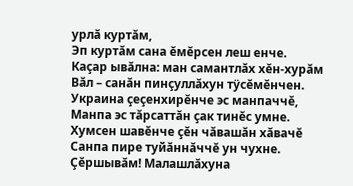урлă куртăм,
Эп куртăм сана ĕмĕрсен леш енче.
Каçар ывăлна: ман самантлăх хĕн-хурăм
Вăл – санăн пинçуллăхун тÿсĕмĕнчен.
Украина çеçенхирĕнче эс манпаччĕ,
Манпа эс тăрсаттăн çак тинĕс умне.
Хумсен шавĕнче çĕн чăвашăн хăвачĕ
Санпа пире туйăннăччĕ ун чухне.
Çĕршывăм! Малашлăхуна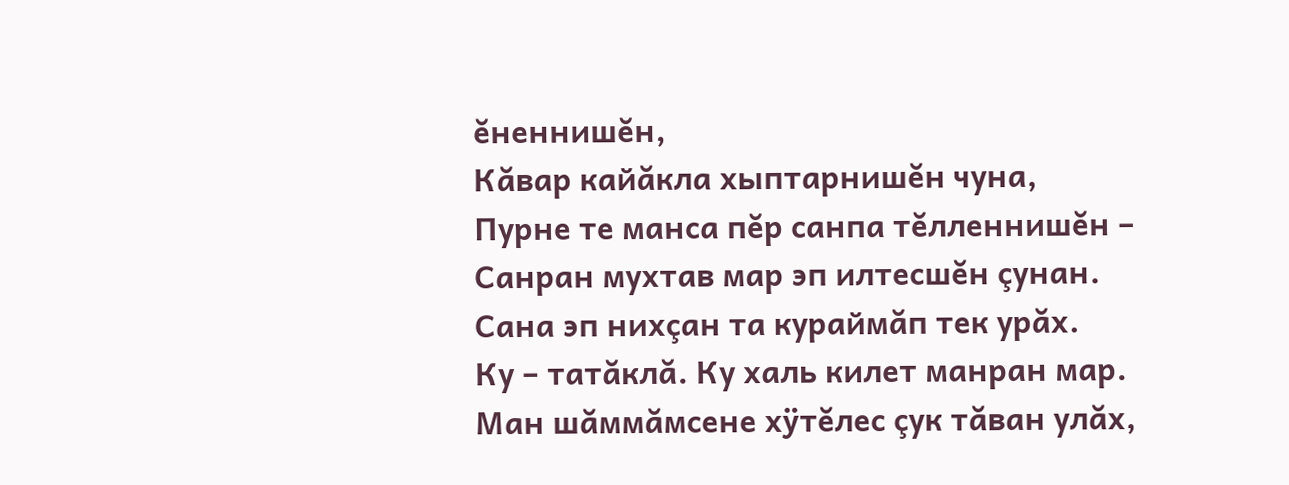ĕненнишĕн,
Кăвар кайăкла хыптарнишĕн чуна,
Пурне те манса пĕр санпа тĕлленнишĕн –
Санран мухтав мар эп илтесшĕн çунан.
Сана эп нихçан та кураймăп тек урăх.
Ку – татăклă. Ку халь килет манран мар.
Ман шăммăмсене хÿтĕлес çук тăван улăх,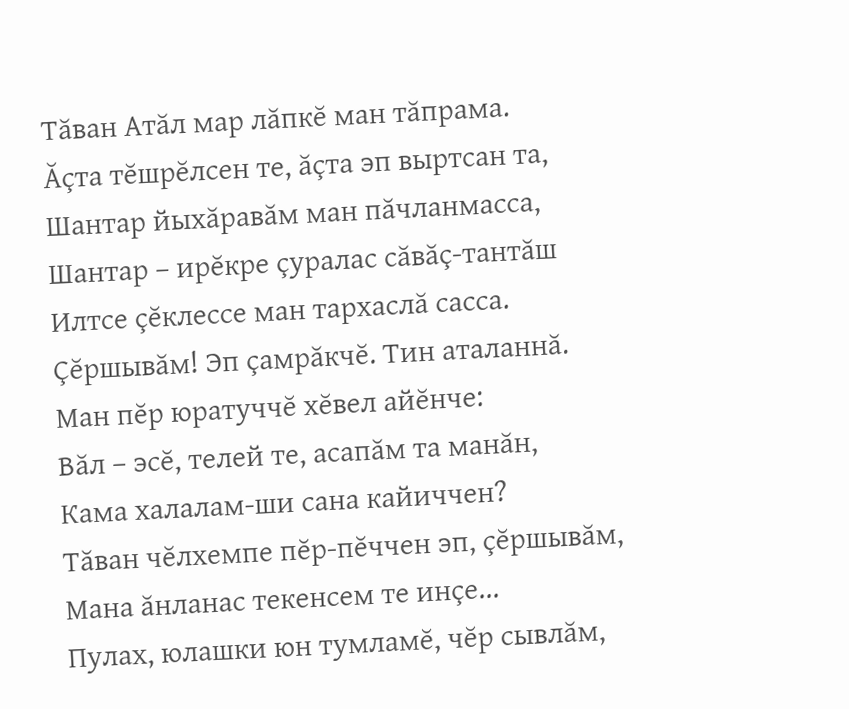Тăван Атăл мар лăпкĕ ман тăпрама.
Ăçта тĕшрĕлсен те, ăçта эп выртсан та,
Шантар йыхăравăм ман пăчланмасса,
Шантар – ирĕкре çуралас сăвăç-тантăш
Илтсе çĕклессе ман тархаслă сасса.
Çĕршывăм! Эп çамрăкчĕ. Тин аталаннă.
Ман пĕр юратуччĕ хĕвел айĕнче:
Вăл – эсĕ, телей те, асапăм та манăн,
Кама халалам-ши сана кайиччен?
Тăван чĕлхемпе пĕр-пĕччен эп, çĕршывăм,
Мана ăнланас текенсем те инçе...
Пулах, юлашки юн тумламĕ, чĕр сывлăм,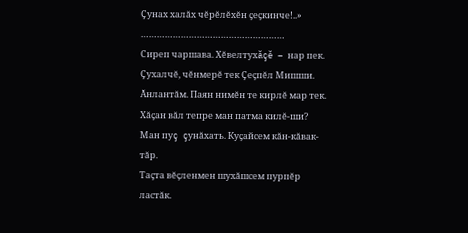Çунах халăх чĕрĕлĕхĕн çеçкинче!..»
………………………………………………
Сиреп чаршава. Хĕвелтухăçĕ – нар пек.
Çухалчĕ, чĕнмерĕ тек Çеçпĕл Мишши.
Ăнлантăм. Паян нимĕн те кирлĕ мар тек.
Хăçан вăл тепре ман патма килĕ-ши?
Ман пуç çунăхать. Куçайсем кăн-кăвак-
тăр.
Таçта вĕçленмен шухăшсем пурпĕр
ластăк.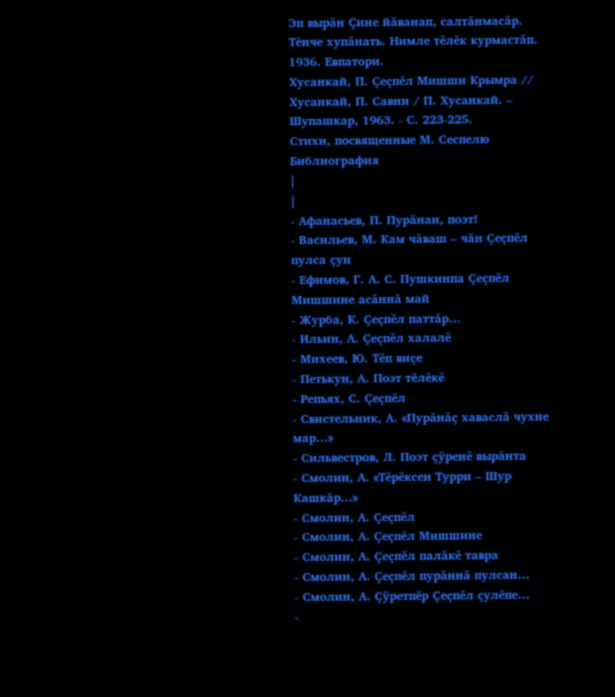Эп вырăн Çине йăванап, салтăнмасăр.
Тĕнче хупăнать. Нимле тĕлĕк курмастăп.
1936. Евпатори.
Хусанкай, П. Çеçпĕл Мишши Крымра // Хусанкай, П. Савни / П. Хусанкай. – Шупашкар, 1963. - С. 223-225.
Стихи, посвященные М. Сеспелю
Библиография
|
|
- Афанасьев, П. Пурăнан, поэт!
- Васильев, М. Кам чăваш – чăн Çеçпĕл пулса çун
- Ефимов, Г. А. С. Пушкинпа Çеçпĕл Мишшине асăннă май
- Журба, К. Çеçпĕл паттăр…
- Ильин, А. Çеçпĕл халалĕ
- Михеев, Ю. Тĕп виçе
- Петькун, А. Поэт тĕлĕкĕ
- Репьях, С. Çеçпĕл
- Свистельник, А. «Пурăнăç хаваслă чухне мар…»
- Сильвестров, Л. Поэт çÿренĕ вырăнта
- Смолин, А. «Тĕрĕксен Турри – Шур Кашкăр...»
- Смолин, А. Çеçпĕл
- Смолин, А. Çеçпĕл Мишшине
- Смолин, А. Çеçпĕл палăкĕ тавра
- Смолин, А. Çеçпĕл пурăннă пулсан…
- Смолин, А. Çÿретпĕр Çеçпĕл çулĕпе…
-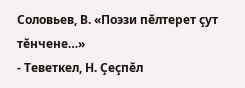Соловьев, В. «Поэзи пĕлтерет çут тĕнчене…»
- Теветкел, Н. Çеçпĕл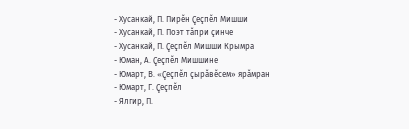- Хусанкай, П. Пирĕн Çеçпĕл Мишши
- Хусанкай, П. Поэт тăпри çинче
- Хусанкай, П. Çеçпĕл Мишши Крымра
- Юман, А. Çеçпĕл Мишшине
- Юмарт, В. «Çеçпĕл çырăвĕсем» ярăмран
- Юмарт, Г. Çеçпĕл
- Ялгир, П.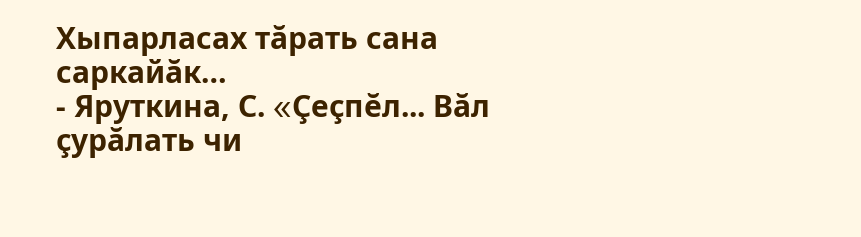Хыпарласах тăрать сана саркайăк…
- Яруткина, С. «Çеçпĕл... Вăл çурăлать чи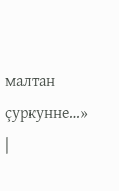малтан çуркунне…»
|